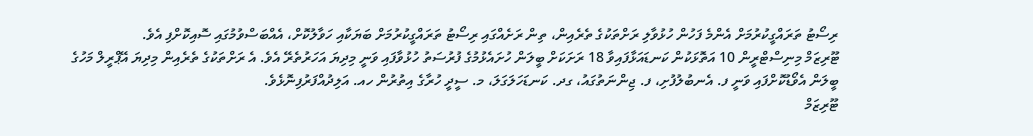ރިސޯޓު ތަރައްގީކުރުމަށް އެންމެ ފަހުން ހުޅުވާލި ރަށްތަކުގެ ތެރެއިން، ތިން ރަށެއްގައި ރިސޯޓު ތަރައްގީކުރުމަށް ބަޔަކާއި ހަވާލުކޮށް، އެއްބަސްވުމުގައި ސޮއިކޮށްފި އެވެ.
ޓޫރިޒަމް މިނިސްޓްރީން 10 އަތޮޅަކުން ކަނޑައަޅާފައިވާ 18 ރަށަކަށް ބީލަން ހުށައެޅުމުގެ ފުރުސަތު ހުޅުވާފައި ވަނީ މިދިޔަ އަހަރުތެރޭ އެވެ. އެ ރަށްތަކުގެ ތެރެއިން މިދިޔަ އޭޕްރީލް މަހުގެ ބީލަން އެވޯޑުކޮށްފައި ވަނީ ފ. އެނބުލުފުށި، ފ. ޖިންނަތުގައު، ގދ. ކަނޑަހަލަގަލަ، މ. ސީދީ ހުރާގެ އިތުރުން ހއ. އަލިދުއްފަރުފިނޮޅެވެ.
ޓޫރިޒަމް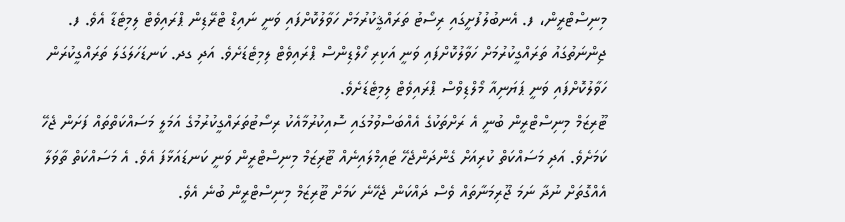މިނިސްޓްރީން، ފ. އެނބުލުފުށީގައި ރިސޯޓު ތަރައްޤީކުރުމަށް ހަވާލުކޮށްފައި ވަނީ ނައިޑް ޓްރޭޑިން ޕްރައިވެޓް ލިމިޓެޑާ އެވެ. ފ. ޖިންނަތުގައު ތަރައްގީކުރުމަށް ހަވާލުކޮށްފައި ވަނީ އަކިރި ހޯލްޑިންސް ޕްރައިވެޓް ލިމިޓެޑަށެވެ. އަދި ގދ. ކަނޑަހަލަގަލަ ތަރައްގީކުރަން ހަވާލުކޮށްފައި ވަނީ ޕަޔަނިއާ މޯލްޑިވްސް ޕްރައިވެޓް ލިމިޓެޑަށެވެ.
ޓޫރިޒަމް މިނިސްޓްރީން ބުނީ އެ ރަށްތަކުގެ އެއްބަސްވުމުގައި ސޮއިކުރުމާއެކު ރިސޯޓުތަރައްގީކުރުމުގެ އަމަލީ މަސައްކަތްތައް ފަށަން ޖެހޭ ކަމަށެވެ. އަދި މަސައްކަތް ކުރިއަށް ގެންދަންޖެހޭ ޓައިމްލައިނެއް ޓޫރިޒަމް މިނިސްޓްރީން ވަނީ ކަނޑައަޅާފަ އެވެ. އެ މަސައްކަތް ތާވަލާ އެއްގޮތަށް ނުދާ ނަމަ ޖޫރިމަނާތައް ވެސް ދައްކަން ޖެހޭނެ ކަމަށް ޓޫރިޒަމް މިނިސްޓްރީން ބުނެ އެވެ.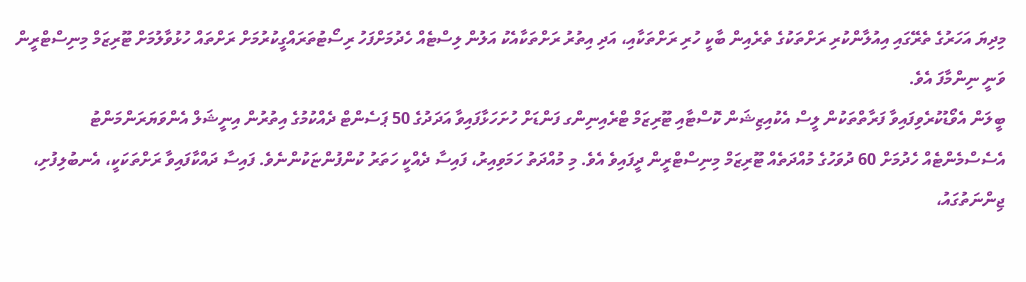މިދިޔަ އަހަރުގެ ތެރޭގައި އިއުލާންކުރި ރަށްތަކުގެ ތެރެއިން ބާކީ ހުރި ރަށްތަކާއި، އަދި އިތުރު ރަށްތަކާއެކު އަލުން ލިސްޓެއް ހެދުމަށްފަހު ރިސޯޓުތަރައްގީކުރުމަށް ރަށްތައް ހުޅުވާލުމަށް ޓޫރިޒަމް މިނިސްޓްރީން ވަނީ ނިންމާފަ އެވެ.
ބީލަން އެވޯޑުކުރެވިފައިވާ ފަރާތްތަކުން ލީސް އެކުއިޒިޝަން ކޮސްޓާއި ޓޫރިޒަމް ޓްރެއިނިންގ ފަންޑަށް ހުށަހަޅާފައިވާ އަދަދުގެ 50 ޕަސެންޓް ދެއްކުމުގެ އިތުރުން އިނީޝަލް އެންވަޔަރަންމަންޓު އެސެސްމެންޓެއް ހެދުމަށް 60 ދުވަހުގެ މުއްދަތެއް ޓޫރިޒަމް މިނިސްޓްރީން ދީފައިވެ އެވެ. މި މުއްދަތު ހަމަވިއިރު، ފައިސާ ދެއްކީ ހަތަރު ކުންފުންޏަކުންނެވެ. ފައިސާ ދައްކާފައިވާ ރަށްތަކަކީ، އެނބުލިފުށި، ޖިންނަތުގައު،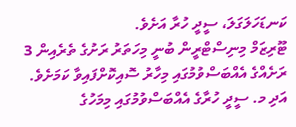ކަނޑަހަލަގަލަ، ސީދީ ހުރާ އަށެވެ.
ޓޫރިޒަމް މިނިސްޓްރީން ބުނީ މިހަތަރު ރަށުގެ ތެރެއިން 3 ރަށެއްގެ އެއްބަސްވުމުގައި މިހާރު ސޮއިކޮށްފައިވާ ކަމަށެވެ. އަދި މ. ސީދީ ހުރާގެ އެއްބަސްވުމުގައި މިމަހުގެ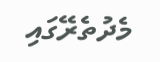މެދުތެރޭގައި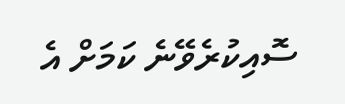ސޮއިކުރެވޭނެ ކަމަށް އެ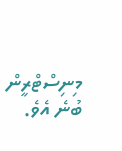މިނިސްޓްރީން ބުނެ އެވެ.